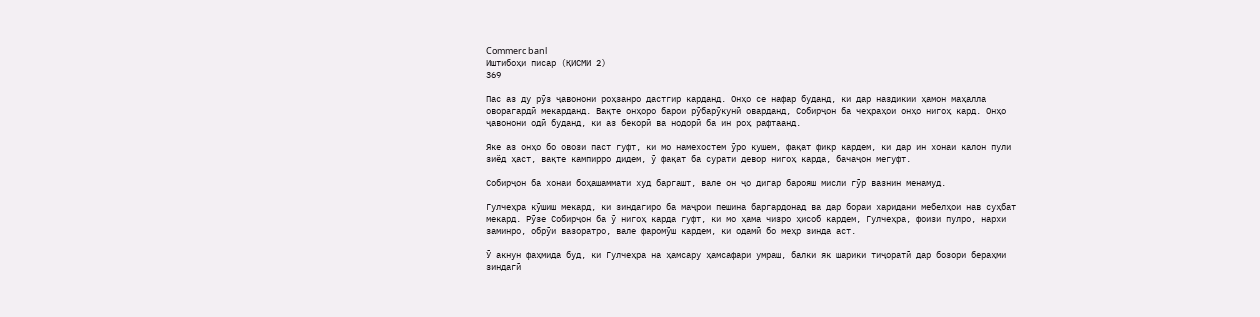Commerc banl
Иштибоҳи писар (ҚИСМИ 2)
369

Пас аз ду рӯз ҷавонони роҳзанро дастгир карданд. Онҳо се нафар буданд, ки дар наздикии ҳамон маҳалла оворагардӣ мекарданд. Вақте онҳоро барои рӯбарӯкунӣ оварданд, Собирҷон ба чеҳраҳои онҳо нигоҳ кард. Онҳо ҷавонони одӣ буданд, ки аз бекорӣ ва нодорӣ ба ин роҳ рафтаанд.

Яке аз онҳо бо овози паст гуфт, ки мо намехостем ӯро кушем, фақат фикр кардем, ки дар ин хонаи калон пули зиёд ҳаст, вақте кампирро дидем, ӯ фақат ба сурати девор нигоҳ карда, бачаҷон мегуфт.

Собирҷон ба хонаи боҳашаммати худ баргашт, вале он ҷо дигар барояш мисли гӯр вазнин менамуд.

Гулчеҳра кӯшиш мекард, ки зиндагиро ба маҷрои пешина баргардонад ва дар бораи харидани мебелҳои нав суҳбат мекард. Рӯзе Собирҷон ба ӯ нигоҳ карда гуфт, ки мо ҳама чизро ҳисоб кардем, Гулчеҳра, фоизи пулро, нархи заминро, обрӯи вазоратро, вале фаромӯш кардем, ки одамӣ бо меҳр зинда аст.

Ӯ акнун фаҳмида буд, ки Гулчеҳра на ҳамсару ҳамсафари умраш, балки як шарики тиҷоратӣ дар бозори бераҳми зиндагӣ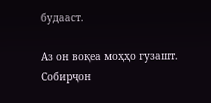будааст.

Аз он воқеа моҳҳо гузашт. Собирҷон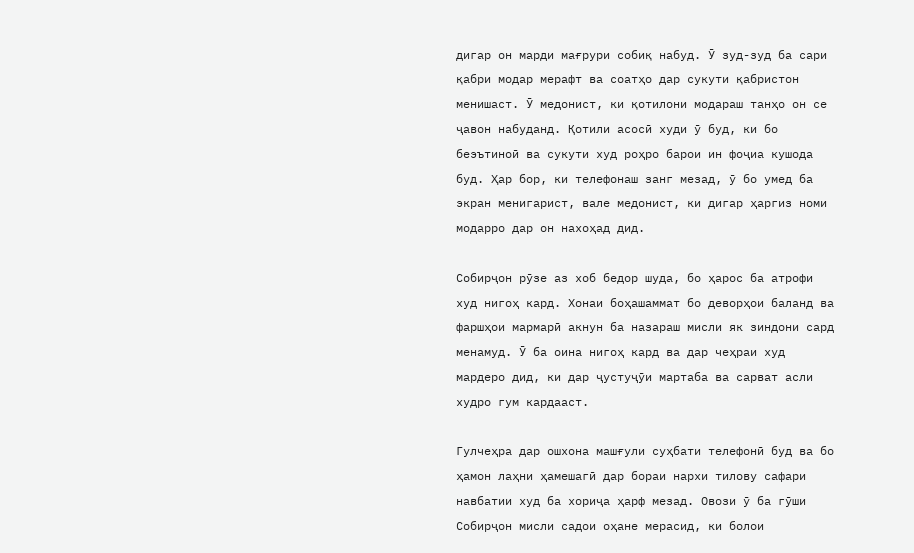дигар он марди мағрури собиқ набуд. Ӯ зуд-зуд ба сари қабри модар мерафт ва соатҳо дар сукути қабристон менишаст. Ӯ медонист, ки қотилони модараш танҳо он се ҷавон набуданд. Қотили асосӣ худи ӯ буд, ки бо беэътиноӣ ва сукути худ роҳро барои ин фоҷиа кушода буд. Ҳар бор, ки телефонаш занг мезад, ӯ бо умед ба экран менигарист, вале медонист, ки дигар ҳаргиз номи модарро дар он нахоҳад дид.

Собирҷон рӯзе аз хоб бедор шуда, бо ҳарос ба атрофи худ нигоҳ кард. Хонаи боҳашаммат бо деворҳои баланд ва фаршҳои мармарӣ акнун ба назараш мисли як зиндони сард менамуд. Ӯ ба оина нигоҳ кард ва дар чеҳраи худ мардеро дид, ки дар ҷустуҷӯи мартаба ва сарват асли худро гум кардааст.

Гулчеҳра дар ошхона машғули суҳбати телефонӣ буд ва бо ҳамон лаҳни ҳамешагӣ дар бораи нархи тилову сафари навбатии худ ба хориҷа ҳарф мезад. Овози ӯ ба гӯши Собирҷон мисли садои оҳане мерасид, ки болои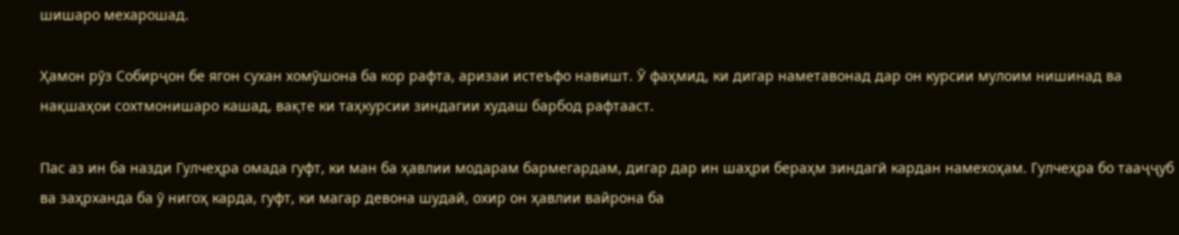шишаро мехарошад.

Ҳамон рӯз Собирҷон бе ягон сухан хомӯшона ба кор рафта, аризаи истеъфо навишт. Ӯ фаҳмид, ки дигар наметавонад дар он курсии мулоим нишинад ва нақшаҳои сохтмонишаро кашад, вақте ки таҳкурсии зиндагии худаш барбод рафтааст.

Пас аз ин ба назди Гулчеҳра омада гуфт, ки ман ба ҳавлии модарам бармегардам, дигар дар ин шаҳри бераҳм зиндагӣ кардан намехоҳам. Гулчеҳра бо тааҷҷуб ва заҳрханда ба ӯ нигоҳ карда, гуфт, ки магар девона шудаӣ, охир он ҳавлии вайрона ба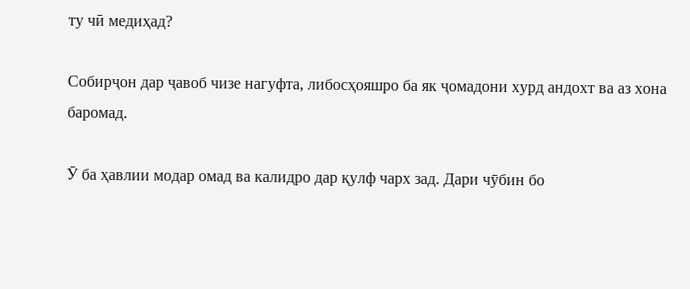ту чӣ медиҳад?

Собирҷон дар ҷавоб чизе нагуфта, либосҳояшро ба як ҷомадони хурд андохт ва аз хона баромад.

Ӯ ба ҳавлии модар омад ва калидро дар қулф чарх зад. Дари чӯбин бо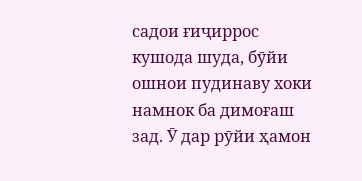садои ғиҷиррос кушода шуда, бӯйи ошнои пудинаву хоки намнок ба димоғаш зад. Ӯ дар рӯйи ҳамон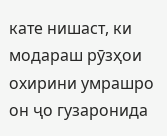кате нишаст, ки модараш рӯзҳои охирини умрашро он ҷо гузаронида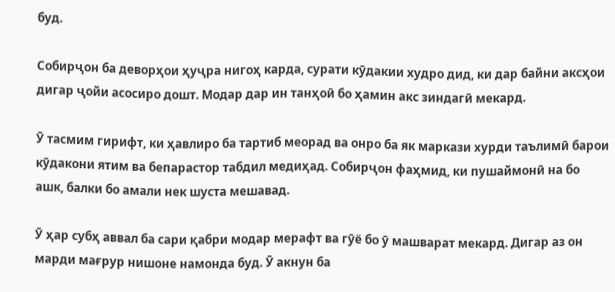буд.

Собирҷон ба деворҳои ҳуҷра нигоҳ карда, сурати кӯдакии худро дид, ки дар байни аксҳои дигар ҷойи асосиро дошт. Модар дар ин танҳоӣ бо ҳамин акс зиндагӣ мекард.

Ӯ тасмим гирифт, ки ҳавлиро ба тартиб меорад ва онро ба як маркази хурди таълимӣ барои кӯдакони ятим ва бепарастор табдил медиҳад. Собирҷон фаҳмид, ки пушаймонӣ на бо ашк, балки бо амали нек шуста мешавад.

Ӯ ҳар субҳ аввал ба сари қабри модар мерафт ва гӯё бо ӯ машварат мекард. Дигар аз он марди мағрур нишоне намонда буд. Ӯ акнун ба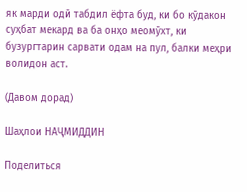як марди одӣ табдил ёфта буд, ки бо кӯдакон суҳбат мекард ва ба онҳо меомӯхт, ки бузургтарин сарвати одам на пул, балки меҳри волидон аст.

(Давом дорад)

Шаҳлои НАҶМИДДИН

Поделиться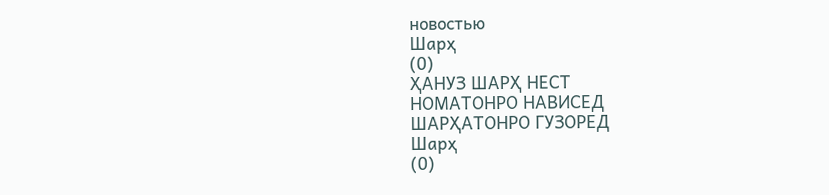новостью
Шарҳ
(0)
ҲАНУЗ ШАРҲ НЕСТ
НОМАТОНРО НАВИСЕД
ШАРҲАТОНРО ГУЗОРЕД
Шарҳ
(0)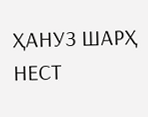ҲАНУЗ ШАРҲ НЕСТ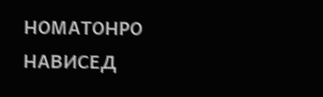НОМАТОНРО НАВИСЕД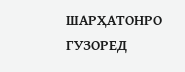ШАРҲАТОНРО ГУЗОРЕД